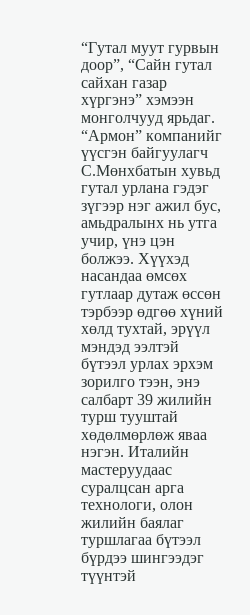“Гутал муут гурвын доор”, “Сайн гутал сайхан газар хүргэнэ” хэмээн монголчууд ярьдаг. “Армон” компанийг үүсгэн байгуулагч С.Мөнхбатын хувьд гутал урлана гэдэг зүгээр нэг ажил бус, амьдралынх нь утга учир, үнэ цэн болжээ. Хүүхэд насандаа өмсөх гутлаар дутаж өссөн тэрбээр өдгөө хүний хөлд тухтай, эрүүл мэндэд ээлтэй бүтээл урлах эрхэм зорилго тээн, энэ салбарт 39 жилийн турш тууштай хөдөлмөрлөж яваа нэгэн. Италийн мастеруудаас суралцсан арга технологи, олон жилийн баялаг туршлагаа бүтээл бүрдээ шингээдэг түүнтэй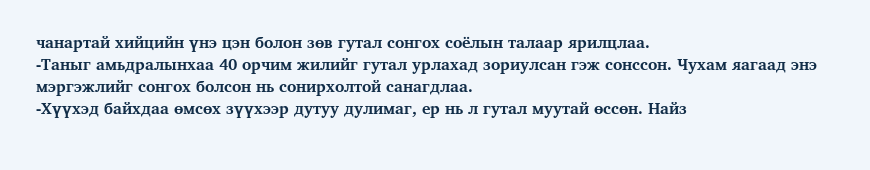чанартай хийцийн үнэ цэн болон зөв гутал сонгох соёлын талаар ярилцлаа.
-Таныг амьдралынхаа 40 орчим жилийг гутал урлахад зориулсан гэж сонссон. Чухам яагаад энэ мэргэжлийг сонгох болсон нь сонирхолтой санагдлаа.
-Хүүхэд байхдаа өмсөх зүүхээр дутуу дулимаг, ер нь л гутал муутай өссөн. Найз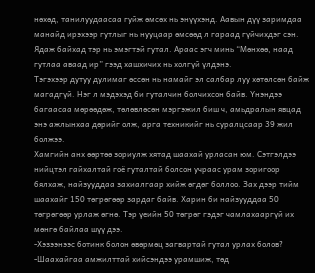нөхөд, танилуудаасаа гуйж өмсөх нь энүүхэнд. Аавын дүү заримдаа манайд ирэхээр гутлыг нь нууцаар өмсөөд л гараад гүйчихдэг сэн. Ядаж байхад тэр нь эмэгтэй гутал. Араас эгч минь “Мөнхөө, наад гутлаа аваад ир” гээд хашхичих нь холгүй үлдэнэ.
Тэгэхээр дутуу дулимаг өссөн нь намайг эл салбар луу хөтөлсөн байж магадгүй. Нэг л мэдэхэд би гуталчин болчихсон байв. Үнэндээ багаасаа мөрөөдөж, төлөвлөсөн мэргэжил биш ч, амьдралын явцад энэ ажлынхаа дөрийг олж, арга техникийг нь суралцсаар 39 жил болжээ.
Хамгийн анх өөртөө зориулж хятад шаахай урласан юм. Сэтгэлдээ нийцтэл гайхалтай гоё гуталтай болсон учраас урам зоригоор бялхаж, найзууддаа захиалгаар хийж өгдөг боллоо. Зах дээр тийм шаахайг 150 төгрөгөөр зардаг байв. Харин би найзууддаа 50 төгрөгөөр урлаж өгнө. Тэр үеийн 50 төгрөг гэдэг чамлахааргүй их мөнгө байлаа шүү дээ.
-Хэзээнээс ботинк болон өвөрмөц загвартай гутал урлах болов?
-Шаахайгаа амжилттай хийсэндээ урамшиж, төд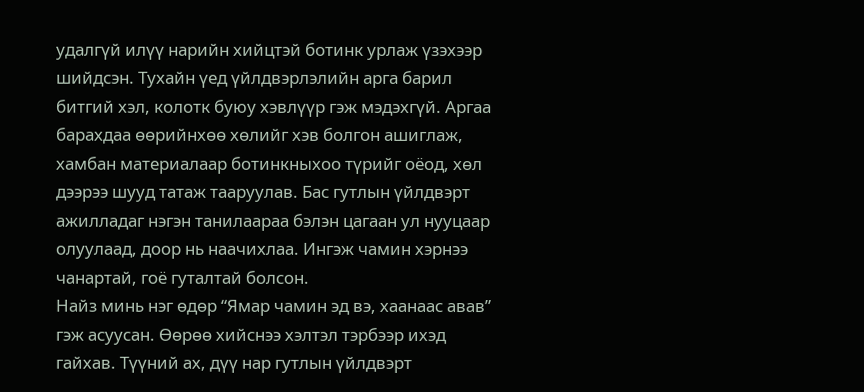удалгүй илүү нарийн хийцтэй ботинк урлаж үзэхээр шийдсэн. Тухайн үед үйлдвэрлэлийн арга барил битгий хэл, колотк буюу хэвлүүр гэж мэдэхгүй. Аргаа барахдаа өөрийнхөө хөлийг хэв болгон ашиглаж, хамбан материалаар ботинкныхоо түрийг оёод, хөл дээрээ шууд татаж тааруулав. Бас гутлын үйлдвэрт ажилладаг нэгэн танилаараа бэлэн цагаан ул нууцаар олуулаад, доор нь наачихлаа. Ингэж чамин хэрнээ чанартай, гоё гуталтай болсон.
Найз минь нэг өдөр “Ямар чамин эд вэ, хаанаас авав” гэж асуусан. Өөрөө хийснээ хэлтэл тэрбээр ихэд гайхав. Түүний ах, дүү нар гутлын үйлдвэрт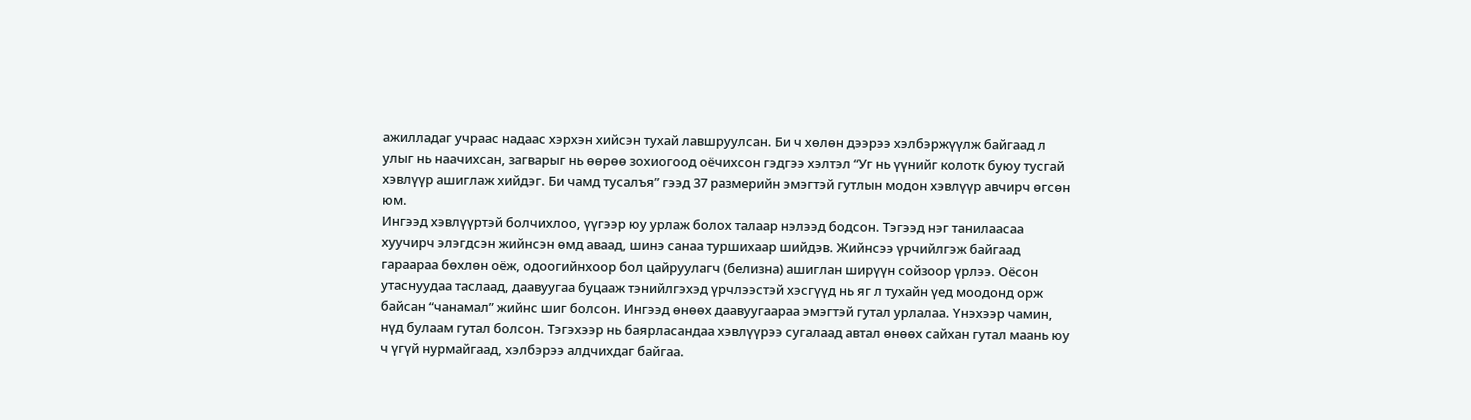ажилладаг учраас надаас хэрхэн хийсэн тухай лавшруулсан. Би ч хөлөн дээрээ хэлбэржүүлж байгаад л улыг нь наачихсан, загварыг нь өөрөө зохиогоод оёчихсон гэдгээ хэлтэл “Уг нь үүнийг колотк буюу тусгай хэвлүүр ашиглаж хийдэг. Би чамд тусалъя” гээд 37 размерийн эмэгтэй гутлын модон хэвлүүр авчирч өгсөн юм.
Ингээд хэвлүүртэй болчихлоо, үүгээр юу урлаж болох талаар нэлээд бодсон. Тэгээд нэг танилаасаа хуучирч элэгдсэн жийнсэн өмд аваад, шинэ санаа туршихаар шийдэв. Жийнсээ үрчийлгэж байгаад гараараа бөхлөн оёж, одоогийнхоор бол цайруулагч (белизна) ашиглан ширүүн сойзоор үрлээ. Оёсон утаснуудаа таслаад, даавуугаа буцааж тэнийлгэхэд үрчлээстэй хэсгүүд нь яг л тухайн үед моодонд орж байсан “чанамал” жийнс шиг болсон. Ингээд өнөөх даавуугаараа эмэгтэй гутал урлалаа. Үнэхээр чамин, нүд булаам гутал болсон. Тэгэхээр нь баярласандаа хэвлүүрээ сугалаад автал өнөөх сайхан гутал маань юу ч үгүй нурмайгаад, хэлбэрээ алдчихдаг байгаа.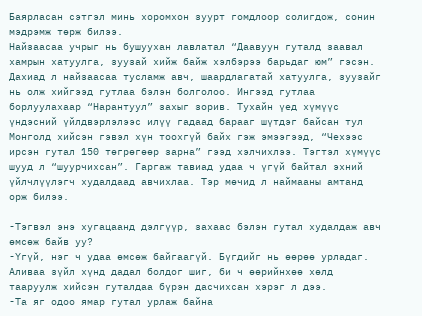Баярласан сэтгэл минь хоромхон зуурт гомдлоор солигдож, сонин мэдрэмж төрж билээ.
Найзаасаа учрыг нь бушуухан лавлатал “Даавуун гуталд заавал хамрын хатуулга, зуузай хийж байж хэлбэрээ барьдаг юм” гэсэн. Дахиад л найзаасаа тусламж авч, шаардлагатай хатуулга, зуузайг нь олж хийгээд гутлаа бэлэн болголоо. Ингээд гутлаа борлуулахаар “Нарантуул” захыг зорив. Тухайн үед хүмүүс үндэсний үйлдвэрлэлээс илүү гадаад барааг шүтдэг байсан тул Монголд хийсэн гэвэл хүн тоохгүй байх гэж эмээгээд, “Чехээс ирсэн гутал 150 төгрөгөөр зарна” гээд хэлчихлээ. Тэгтэл хүмүүс шууд л “шуурчихсан”. Гаргаж тавиад удаа ч үгүй байтал эхний үйлчлүүлэгч худалдаад авчихлаа. Тэр мөчид л наймааны амтанд орж билээ.

-Тэгвэл энэ хугацаанд дэлгүүр, захаас бэлэн гутал худалдаж авч өмсөж байв уу?
-Үгүй, нэг ч удаа өмсөж байгаагүй. Бүгдийг нь өөрөө урладаг. Аливаа зүйл хүнд дадал болдог шиг, би ч өөрийнхөө хөлд тааруулж хийсэн гуталдаа бүрэн дасчихсан хэрэг л дээ.
-Та яг одоо ямар гутал урлаж байна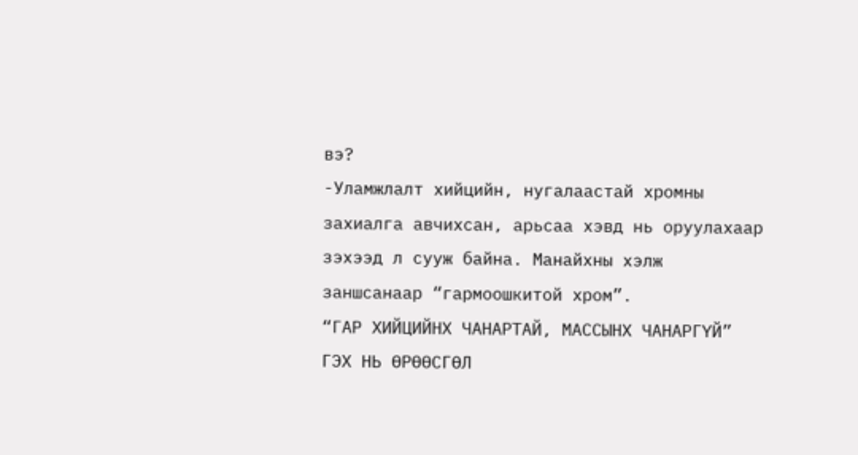вэ?
-Уламжлалт хийцийн, нугалаастай хромны захиалга авчихсан, арьсаа хэвд нь оруулахаар зэхээд л сууж байна. Манайхны хэлж заншсанаар “гармоошкитой хром”.
“ГАР ХИЙЦИЙНХ ЧАНАРТАЙ, МАССЫНХ ЧАНАРГҮЙ” ГЭХ НЬ ӨРӨӨСГӨЛ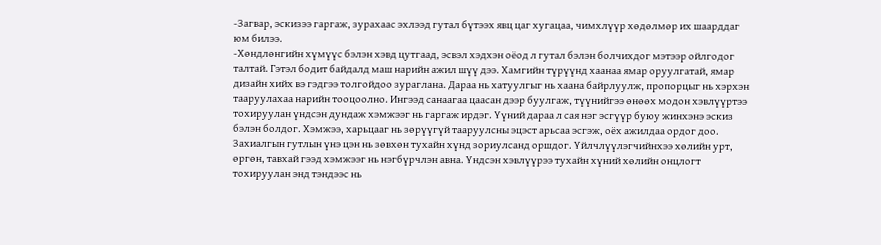-Загвар, эскизээ гаргаж, зурахаас эхлээд гутал бүтээх явц цаг хугацаа, чимхлүүр хөдөлмөр их шаарддаг юм билээ.
-Хөндлөнгийн хүмүүс бэлэн хэвд цутгаад, эсвэл хэдхэн оёод л гутал бэлэн болчихдог мэтээр ойлгодог талтай. Гэтэл бодит байдалд маш нарийн ажил шүү дээ. Хамгийн түрүүнд хаанаа ямар оруулгатай, ямар дизайн хийх вэ гэдгээ толгойдоо зураглана. Дараа нь хатуулгыг нь хаана байрлуулж, пропорцыг нь хэрхэн тааруулахаа нарийн тооцоолно. Ингээд санаагаа цаасан дээр буулгаж, түүнийгээ өнөөх модон хэвлүүртээ тохируулан үндсэн дундаж хэмжээг нь гаргаж ирдэг. Үүний дараа л сая нэг эсгүүр буюу жинхэнэ эскиз бэлэн болдог. Хэмжээ, харьцааг нь зөрүүгүй тааруулсны эцэст арьсаа эсгэж, оёх ажилдаа ордог доо.
Захиалгын гутлын үнэ цэн нь зөвхөн тухайн хүнд зориулсанд оршдог. Үйлчлүүлэгчийнхээ хөлийн урт, өргөн, тавхай гээд хэмжээг нь нэгбүрчлэн авна. Үндсэн хэвлүүрээ тухайн хүний хөлийн онцлогт тохируулан энд тэндээс нь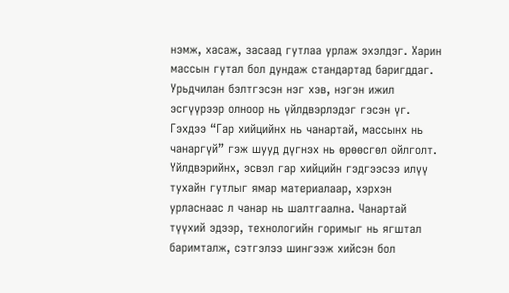нэмж, хасаж, засаад гутлаа урлаж эхэлдэг. Харин массын гутал бол дундаж стандартад баригддаг. Урьдчилан бэлтгэсэн нэг хэв, нэгэн ижил эсгүүрээр олноор нь үйлдвэрлэдэг гэсэн үг.
Гэхдээ “Гар хийцийнх нь чанартай, массынх нь чанаргүй” гэж шууд дүгнэх нь өрөөсгөл ойлголт. Үйлдвэрийнх, эсвэл гар хийцийн гэдгээсээ илүү тухайн гутлыг ямар материалаар, хэрхэн урласнаас л чанар нь шалтгаална. Чанартай түүхий эдээр, технологийн горимыг нь ягштал баримталж, сэтгэлээ шингээж хийсэн бол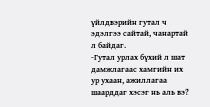үйлдвэрийн гутал ч эдэлгээ сайтай, чанартай л байдаг.
-Гутал урлах бүхий л шат дамжлагаас хамгийн их ур ухаан, ажиллагаа шаарддаг хэсэг нь аль вэ?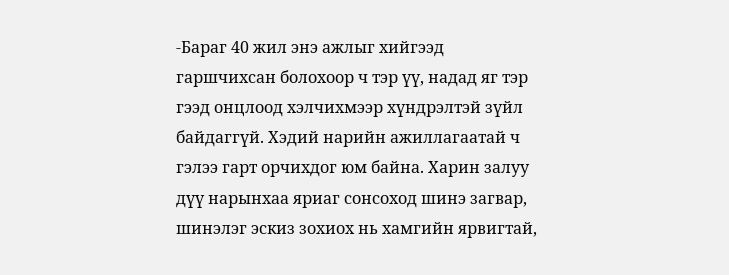-Бараг 40 жил энэ ажлыг хийгээд гаршчихсан болохоор ч тэр үү, надад яг тэр гээд онцлоод хэлчихмээр хүндрэлтэй зүйл байдаггүй. Хэдий нарийн ажиллагаатай ч гэлээ гарт орчихдог юм байна. Харин залуу дүү нарынхаа яриаг сонсоход шинэ загвар, шинэлэг эскиз зохиох нь хамгийн ярвигтай,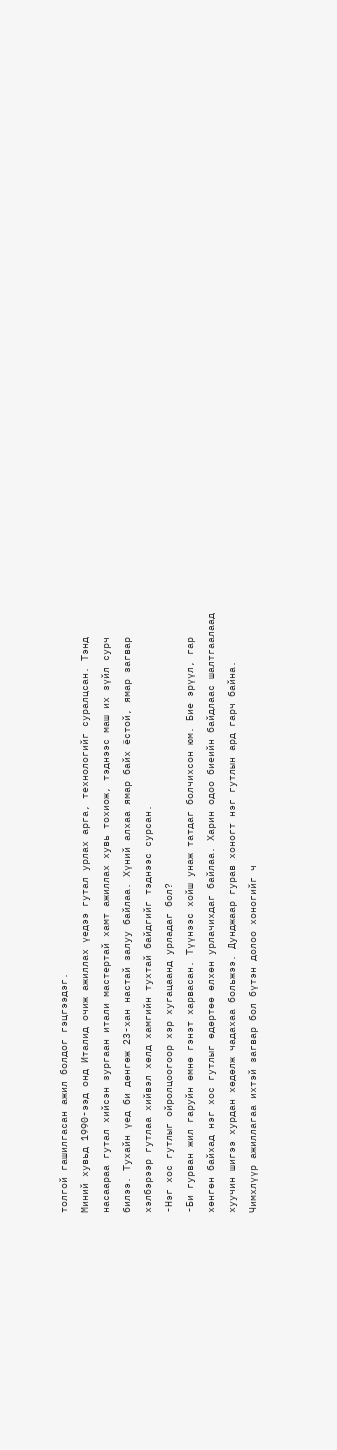толгой гашилгасан ажил болдог гэцгээдэг.
Миний хувьд 1990-ээд онд Италид очиж ажиллах үедээ гутал урлах арга, технологийг суралцсан. Тэнд насаараа гутал хийсэн зургаан итали мастертай хамт ажиллах хувь тохиож, тэднээс маш их зүйл сурч билээ. Тухайн үед би дөнгөж 23-хан настай залуу байлаа. Хүний алхаа ямар байх ёстой, ямар загвар хэлбэрээр гутлаа хийвэл хөлд хамгийн тухтай байдгийг тэднээс сурсан.
-Нэг хос гутлыг ойролцоогоор хэр хугацаанд урладаг бол?
-Би гурван жил гаруйн өмнө гэнэт харвасан. Түүнээс хойш унаж татдаг болчихсон юм. Бие эрүүл, гар хөнгөн байхад нэг хос гутлыг өдөртөө өлхөн урлачихдаг байлаа. Харин одоо биеийн байдлаас шалтгаалаад хуучин шигээ хурдан хөдөлж чадахаа больжээ. Дунджаар гурав хоногт нэг гутлын ард гарч байна. Чимхлүүр ажиллагаа ихтэй загвар бол бүтэн долоо хоногийг ч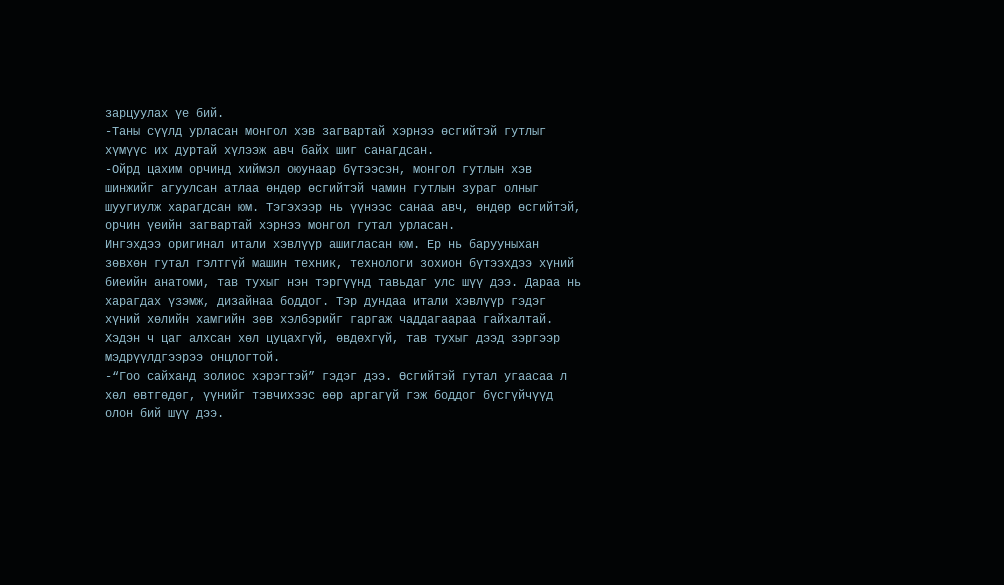зарцуулах үе бий.
-Таны сүүлд урласан монгол хэв загвартай хэрнээ өсгийтэй гутлыг хүмүүс их дуртай хүлээж авч байх шиг санагдсан.
-Ойрд цахим орчинд хиймэл оюунаар бүтээсэн, монгол гутлын хэв шинжийг агуулсан атлаа өндөр өсгийтэй чамин гутлын зураг олныг шуугиулж харагдсан юм. Тэгэхээр нь үүнээс санаа авч, өндөр өсгийтэй, орчин үеийн загвартай хэрнээ монгол гутал урласан.
Ингэхдээ оригинал итали хэвлүүр ашигласан юм. Ер нь барууныхан зөвхөн гутал гэлтгүй машин техник, технологи зохион бүтээхдээ хүний биеийн анатоми, тав тухыг нэн тэргүүнд тавьдаг улс шүү дээ. Дараа нь харагдах үзэмж, дизайнаа боддог. Тэр дундаа итали хэвлүүр гэдэг хүний хөлийн хамгийн зөв хэлбэрийг гаргаж чаддагаараа гайхалтай. Хэдэн ч цаг алхсан хөл цуцахгүй, өвдөхгүй, тав тухыг дээд зэргээр мэдрүүлдгээрээ онцлогтой.
-“Гоо сайханд золиос хэрэгтэй” гэдэг дээ. Өсгийтэй гутал угаасаа л хөл өвтгөдөг, үүнийг тэвчихээс өөр аргагүй гэж боддог бүсгүйчүүд олон бий шүү дээ.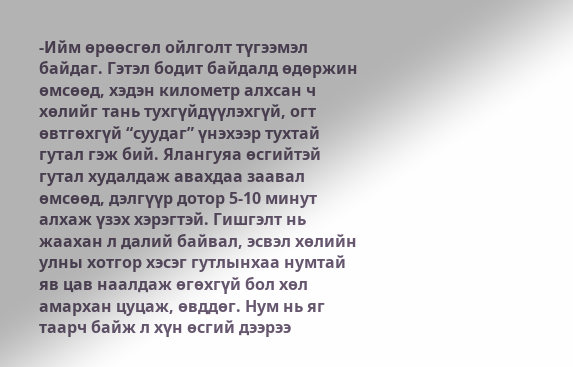-Ийм өрөөсгөл ойлголт түгээмэл байдаг. Гэтэл бодит байдалд өдөржин өмсөөд, хэдэн километр алхсан ч хөлийг тань тухгүйдүүлэхгүй, огт өвтгөхгүй “суудаг” үнэхээр тухтай гутал гэж бий. Ялангуяа өсгийтэй гутал худалдаж авахдаа заавал өмсөөд, дэлгүүр дотор 5-10 минут алхаж үзэх хэрэгтэй. Гишгэлт нь жаахан л далий байвал, эсвэл хөлийн улны хотгор хэсэг гутлынхаа нумтай яв цав наалдаж өгөхгүй бол хөл амархан цуцаж, өвддөг. Нум нь яг таарч байж л хүн өсгий дээрээ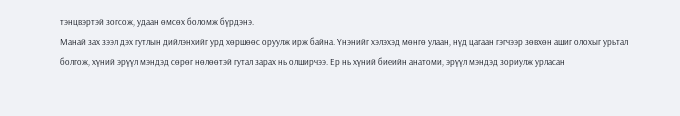тэнцвэртэй зогсож, удаан өмсөх боломж бүрдэнэ.
Манай зах зээл дэх гутлын дийлэнхийг урд хөршөөс оруулж ирж байна. Үнэнийг хэлэхэд мөнгө улаан, нүд цагаан гэгчээр зөвхөн ашиг олохыг урьтал болгож, хүний эрүүл мэндэд сөрөг нөлөөтэй гутал зарах нь олширчээ. Ер нь хүний биеийн анатоми, эрүүл мэндэд зориулж урласан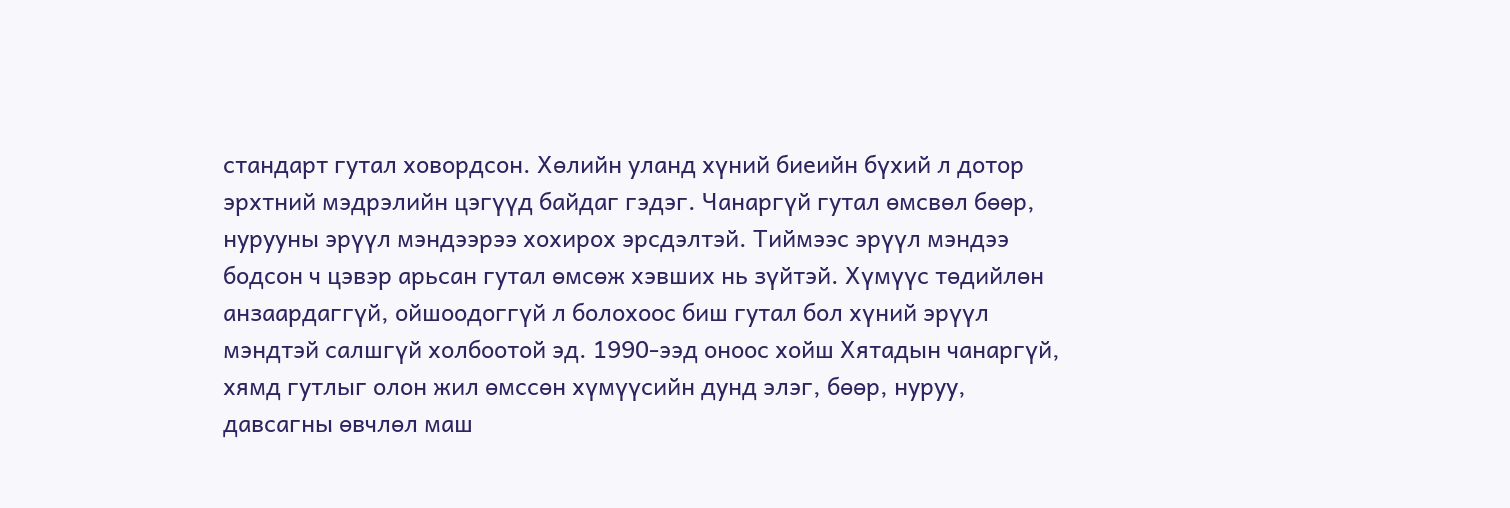стандарт гутал ховордсон. Хөлийн уланд хүний биеийн бүхий л дотор эрхтний мэдрэлийн цэгүүд байдаг гэдэг. Чанаргүй гутал өмсвөл бөөр, нурууны эрүүл мэндээрээ хохирох эрсдэлтэй. Тиймээс эрүүл мэндээ бодсон ч цэвэр арьсан гутал өмсөж хэвших нь зүйтэй. Хүмүүс төдийлөн анзаардаггүй, ойшоодоггүй л болохоос биш гутал бол хүний эрүүл мэндтэй салшгүй холбоотой эд. 1990-ээд оноос хойш Хятадын чанаргүй, хямд гутлыг олон жил өмссөн хүмүүсийн дунд элэг, бөөр, нуруу, давсагны өвчлөл маш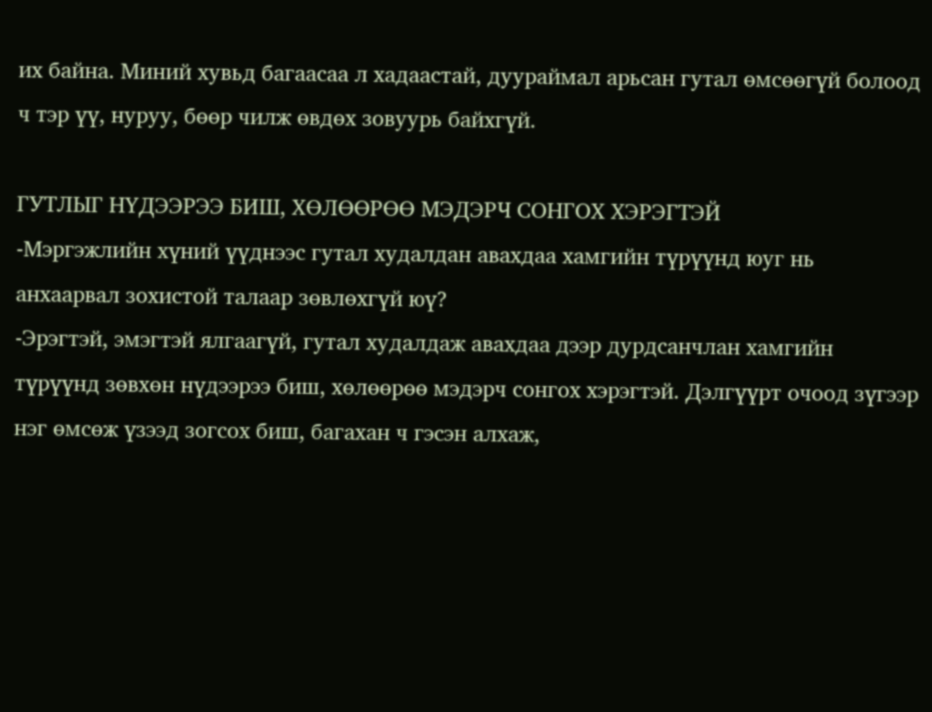их байна. Миний хувьд багаасаа л хадаастай, дуураймал арьсан гутал өмсөөгүй болоод ч тэр үү, нуруу, бөөр чилж өвдөх зовуурь байхгүй.

ГУТЛЫГ НҮДЭЭРЭЭ БИШ, ХӨЛӨӨРӨӨ МЭДЭРЧ СОНГОХ ХЭРЭГТЭЙ
-Мэргэжлийн хүний үүднээс гутал худалдан авахдаа хамгийн түрүүнд юуг нь анхаарвал зохистой талаар зөвлөхгүй юү?
-Эрэгтэй, эмэгтэй ялгаагүй, гутал худалдаж авахдаа дээр дурдсанчлан хамгийн түрүүнд зөвхөн нүдээрээ биш, хөлөөрөө мэдэрч сонгох хэрэгтэй. Дэлгүүрт очоод зүгээр нэг өмсөж үзээд зогсох биш, багахан ч гэсэн алхаж,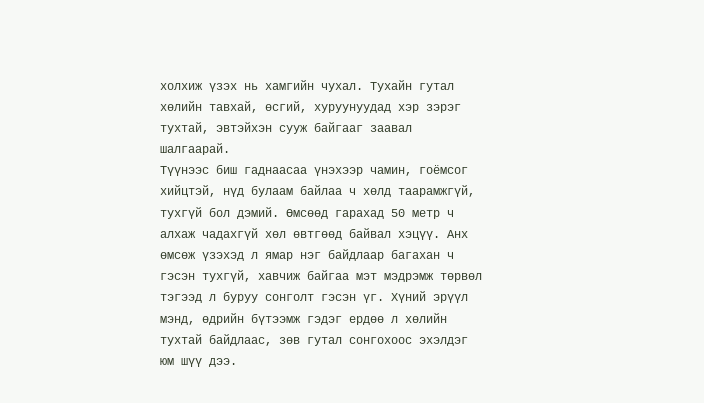холхиж үзэх нь хамгийн чухал. Тухайн гутал хөлийн тавхай, өсгий, хуруунуудад хэр зэрэг тухтай, эвтэйхэн сууж байгааг заавал шалгаарай.
Түүнээс биш гаднаасаа үнэхээр чамин, гоёмсог хийцтэй, нүд булаам байлаа ч хөлд таарамжгүй, тухгүй бол дэмий. Өмсөөд гарахад 50 метр ч алхаж чадахгүй хөл өвтгөөд байвал хэцүү. Анх өмсөж үзэхэд л ямар нэг байдлаар багахан ч гэсэн тухгүй, хавчиж байгаа мэт мэдрэмж төрвөл тэгээд л буруу сонголт гэсэн үг. Хүний эрүүл мэнд, өдрийн бүтээмж гэдэг ердөө л хөлийн тухтай байдлаас, зөв гутал сонгохоос эхэлдэг юм шүү дээ.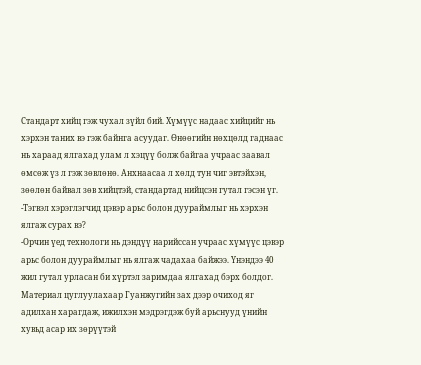Стандарт хийц гэж чухал зүйл бий. Хүмүүс надаас хийцийг нь хэрхэн таних вэ гэж байнга асуудаг. Өнөөгийн нөхцөлд гаднаас нь хараад ялгахад улам л хэцүү болж байгаа учраас заавал өмсөж үз л гэж зөвлөнө. Анхнаасаа л хөлд тун чиг эвтэйхэн, зөөлөн байвал зөв хийцтэй, стандартад нийцсэн гутал гэсэн үг.
-Тэгвэл хэрэглэгчид цэвэр арьс болон дуураймлыг нь хэрхэн ялгаж сурах вэ?
-Орчин үед технологи нь дэндүү нарийссан учраас хүмүүс цэвэр арьс болон дуураймлыг нь ялгаж чадахаа байжээ. Үнэндээ 40 жил гутал урласан би хүртэл заримдаа ялгахад бэрх болдог. Материал цуглуулахаар Гуанжугийн зах дээр очиход яг адилхан харагдаж, ижилхэн мэдрэгдэж буй арьснууд үнийн хувьд асар их зөрүүтэй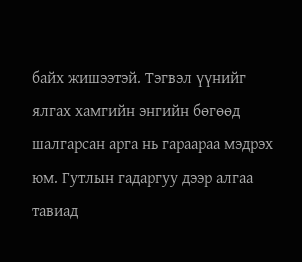байх жишээтэй. Тэгвэл үүнийг ялгах хамгийн энгийн бөгөөд шалгарсан арга нь гараараа мэдрэх юм. Гутлын гадаргуу дээр алгаа тавиад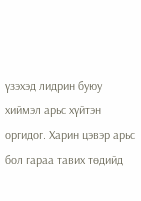үзэхэд лидрин буюу хиймэл арьс хүйтэн оргидог. Харин цэвэр арьс бол гараа тавих төдийд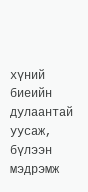хүний биеийн дулаантай уусаж, бүлээн мэдрэмж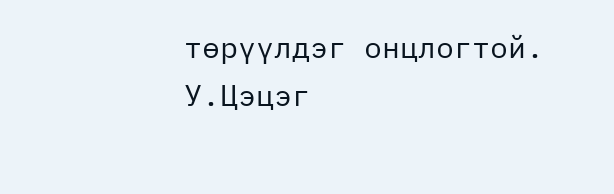төрүүлдэг онцлогтой.
У.Цэцэг